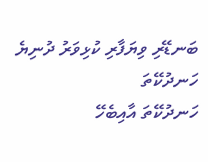ބަނޑޭރި ވިޔަފާރި ކުޅިވަރު ދުނިޔެ
ހަނދުކޭތަ
ހަނދުކޭތަ އާއިބެހޭ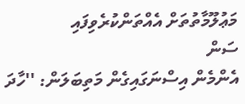މަޢުލޫމާތުތަށް އެއްތަންކުރެވިފައި
ސަން
އެންމެން އިސްނަގައިގެން މަތިބަލަން: ''ހާދަ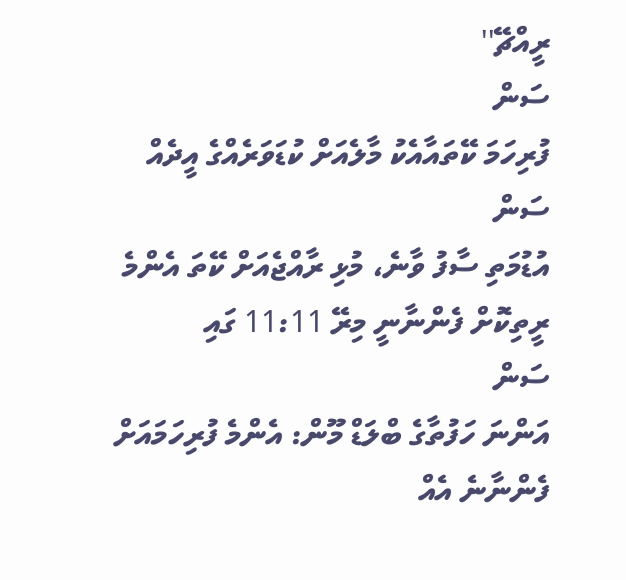ރީއްޗޭ''
ސަން
ފުރިހަމަ ކޭތައާއެކު މާލެއަށް ކުޑަވަރެއްގެ އީދެއް
ސަން
އުޑުމަތި ސާފު ވާނެ، މުޅި ރާއްޖެއަށް ކޭތަ އެންމެ ރީތިކޮށް ފެންނާނީ މިރޭ 11:11 ގައި
ސަން
އަންނަ ހަފުތާގެ ބްލަޑް މޫން: އެންމެ ފުރިހަމައަށް ފެންނާނެ އެއް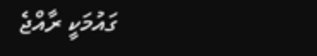ގައުމަކީ ރާއްޖެ